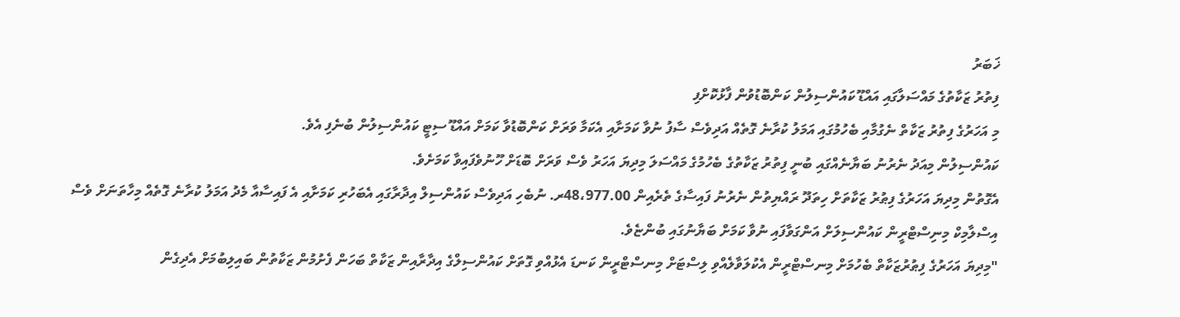ޚަބަރު
ފިތުރު ޒަކާތުގެ މައްސަލާގައި އައްޑޫ ކައުންސިލުން ކަންބޮޑުވުން ފާޅުކޮށްފި
މި އަހަރުގެ ފިތުރު ޒަކާތް ނެގުމާއި ބެހުމުގައި އަމަލު ކުރާނެ ގޮތެއް އަދިވެސް ސާފު ނުވާ ކަމަށާއި އެކަމާ ވަރަށް ކަންބޮޑުވާ ކަމަށް އައްޑޫ ސިޓީ ކައުންސިލުން ބުނެފި އެވެ.
ކައުންސިލުން މިއަދު ނެރުނު ބަޔާނެއްގައި ބުނީ ފިތުރު ޒަކާތުގެ ބެހުމުގެ މައްސަލަ މިދިޔަ އަހަރު ވެސް ވަރަށް ބޮޑަށް ހޫނުވެފައިވާ ކަމަށެވެ.
އެގޮތުން މިދިޔަ އަހަރުގެ ފިޠުރު ޒަކާތަށް ހިތަދޫ ރައްޔިތުން ނެރުނު ފައިސާގެ ތެރެއިން 48،977.00ރ. ނުބެހި އަދިވެސް ކައުންސިލް އިދާރާގައި އެބަހުރި ކަމަށާއި އެ ފައިސާއާ މެދު އަމަލު ކުރާނެ ގޮތެއް މިހާތަނަށް ވެސް އިސްލާމިކް މިނިސްޓްރީން ކައުންސިލަށް އަންގަވާފައި ނުވާ ކަމަށް ބަޔާނުގައި ބުންޏެވެ.
"މިދިޔަ އަހަރުގެ ފިޠުރުޒަކާތް ބެހުމަށް މިނސްޓްރީން އެކުލަވާލެއްވި ލިސްޓަށް މިނސްޓްރީން ކަނޑަ އެޅުއްވި ގޮތަށް ކައުންސިލްގެ އިދާރާއިން ޒަކާތް ބަހަން ފެށުމުން ޒަކާތުން ބައިލިބުމަށް އެދިގެން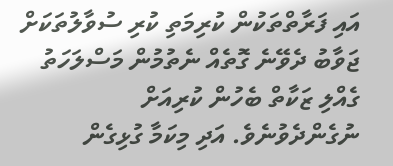އައި ފަރާތްތަކުން ކުރިމަތި ކުރި ސުވާލުތަކަށް ޖަވާބު ދެވޭނެ ގޮތެއް ނެތުމުން މަސްލަހަތު ގެއްލި ޒަކާތް ބެހުން ކުރިއަށް ނުގެންދެވުނެވެ. އަދި މިކަމާ ގުޅިގެން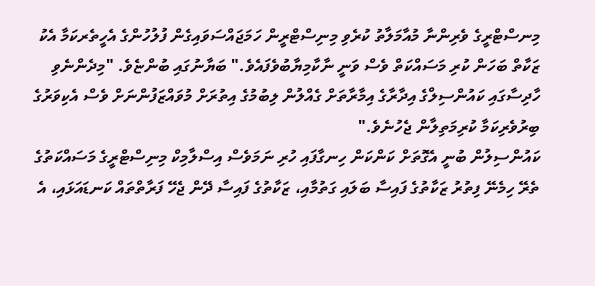މިނސްޓްރީގެ ވެރިންނާ މުއާމަލާތު ކުރެވި މިނިސްޓްރީން ހަމަޖައްސަވައިގެން ފުލުހުންގެ އެހީތެރކަމާ އެކު ޒަކާތް ބަހަން ކުރި މަސައްކަތް ވެސް ވަނީ ނާކާމިޔާބުވެފައެވެ." ބަޔާނުގައި ބުންޏެވެ. "މިދެންނެވި ހާދިސާގައި ކައުންސިލްގެ އިދާރާގެ އިމާރާތަށް ގެއްލުން ލިބުމުގެ އިތުރަށް މުވައްޒަފުންނަށް ވެސް އެކިވަރުގެ ބިރުވެރިކަމާ ކުރިމަތިލާން ޖެހުނެވެ."
ކައުންސިލުން ބުނީ އެގޮތަށް ކަންކަން ހިނގާފައި ހުރި ނަމަވެސް އިސްލާމިކް މިނިސްޓްރީގެ މަސައްކަތުގެ ތެރޭ ހިމެނޭ ފިތުރު ޒަކާތުގެ ފައިސާ ބަލައި ގަތުމާއި، ޒަކާތުގެ ފައިސާ ދޭން ޖެހޭ ފަރާތްތައް ކަނޑައަޅައި، އެ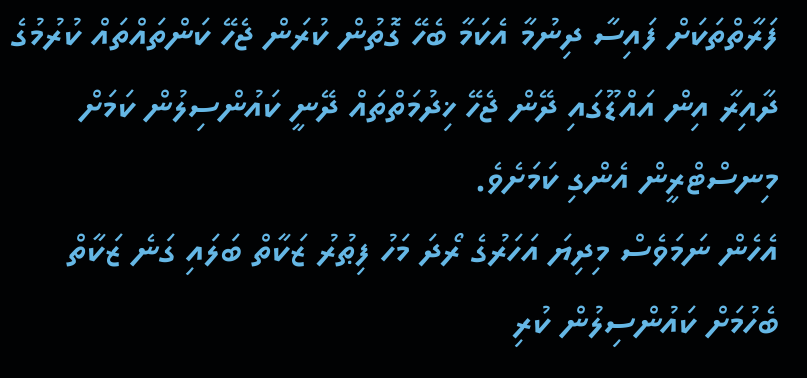ފަރާތްތަކަށް ފައިސާ ދިނުމާ އެކަމާ ބެހޭ ގޮތުން ކުރަން ޖެހޭ ކަންތައްތައް ކުރުމުގެ ދާއިރާ އިން އައްޑޫގައި ދޭން ޖެހޭ ޚިދުމަތްތައް ދޭނީ ކައުންސިލުން ކަމަށް މިނސްޓްރީން އެންގި ކަމަށެވެ.
އެހެން ނަމަވެސް މިދިޔަ އަހަރުގެ ރޯދަ މަހު ފިޠުރު ޒަކާތް ބަލައި ގަނެ ޒަކާތް ބެހުމަށް ކައުންސިލުން ކުރި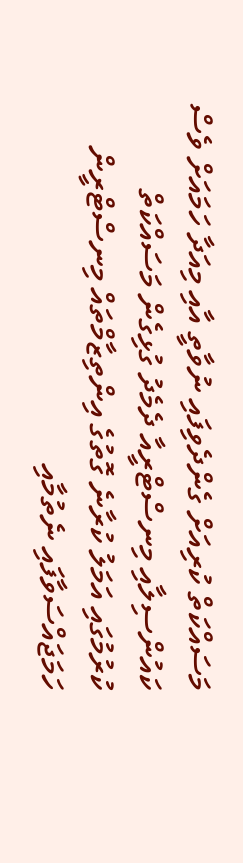މަސައްކަތް ކުރިއަށް ގެންދެވިފައި ނުވާތީ އާއި މިއަދާ ހަމައަށް ވެސް ކައުންސިލާއި މިނސްޓްރީއާ ދެމެދު ގުޅިގެން މަސައްކަތް ކުރުމުގައި އަމަލު ކުރާނެ ގޮތުގެ އިންތިޒާމްތައް މިނސްޓްރީން ހަމަޖައްސަވާފައި ނެތުމާއި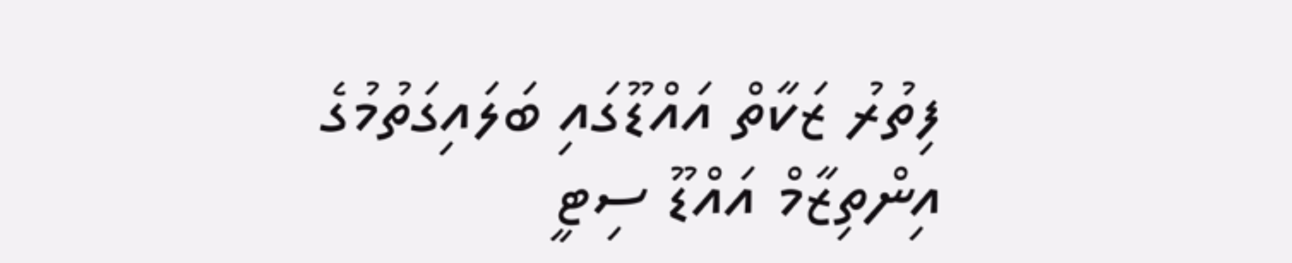ފިތުރު ޒަކާތް އައްޑޫގައި ބަލައިގަތުމުގެ އިންތިޒާމް އައްޑޫ ސިޓީ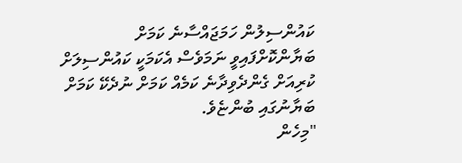ކައުންސިލުން ހަމަޖައްސާނެ ކަމަށް ބަޔާންކޮށްފައިވީ ނަމަވެސް އެކަމަކީ ކައުންސިލަށް ކުރިއަށް ގެންދެވިދާނެ ކަމެއް ކަމަށް ނުދެކޭ ކަމަށް ބަޔާނުގައި ބުންޏެވެ.
"މިހެން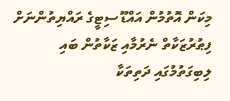މިކަން އޮތުމުން އައްޑޫ ސިޓީގެ ރައްޔިތުންނަށް ފިޠުރުޒަކާތް ނެރުމާއި ޒަކާތުން ބައި ލިބިގަތުމުގައި ދަތިތަކާ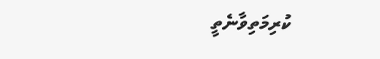ކުރިމަތިވާނެތީ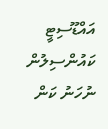އައްޑޫސިޓީ ކައުންސިލުން ނުހަނު ކަން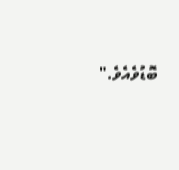ބޮޑުވެއެވެ."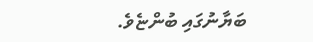ބަޔާނުގައި ބުންޏެވެ.